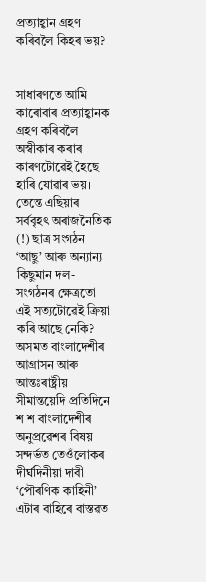প্ৰত্যাহ্বান গ্ৰহণ কৰিবলৈ কিহৰ ভয়?


সাধাৰণতে আমি কাৰোবাৰ প্ৰত্যাহ্বানক গ্ৰহণ কৰিবলৈ অস্বীকাৰ কৰাৰ কাৰণটোৱেই হৈছে হাৰি যোৱাৰ ভয়। তেন্তে এছিয়াৰ সৰ্ববৃহৎ অৰাজনৈতিক (!) ছাত্ৰ সংগঠন ‘আছু’ আৰু অন্যান্য কিছুমান দল-সংগঠনৰ ক্ষেত্ৰতো এই সত্যটোৱেই ক্ৰিয়া কৰি আছে নেকি? অসমত বাংলাদেশীৰ আগ্ৰাসন আৰু আন্তঃৰাষ্ট্ৰীয় সীমান্তয়েদি প্ৰতিদিনে শ শ বাংলাদেশীৰ অনুপ্ৰৱেশৰ বিষয় সন্দৰ্ভত তেওঁলোকৰ দীৰ্ঘদিনীয়া দাবী ‘পৌৰণিক কাহিনী’ এটাৰ বাহিৰে বাস্তৱত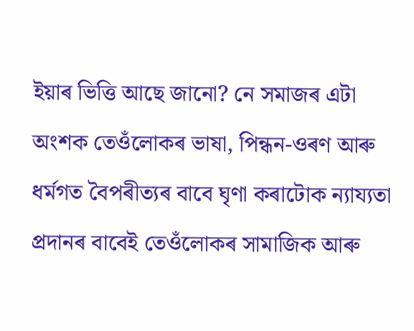ইয়াৰ ভিত্তি আছে জানো? নে সমাজৰ এটা অংশক তেওঁলোকৰ ভাষা, পিন্ধন-ওৰণ আৰু ধৰ্মগত বৈপৰীত্যৰ বাবে ঘৃণা কৰাটোক ন্যায্যতা প্ৰদানৰ বাবেই তেওঁলোকৰ সামাজিক আৰু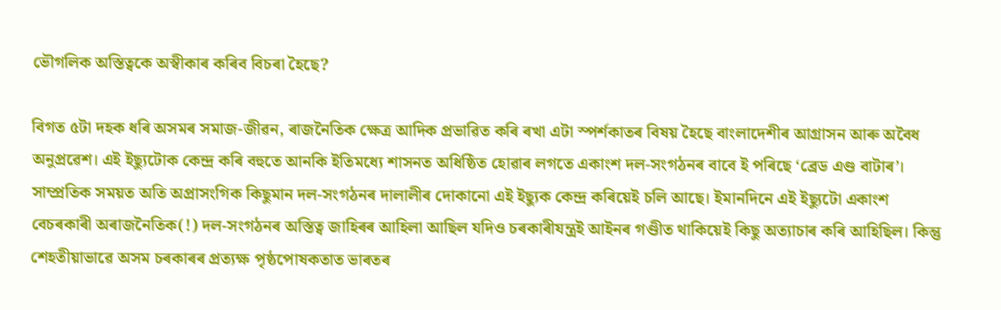ভৌগলিক অস্তিত্বকে অস্বীকাৰ কৰিব বিচৰা হৈছে?

বিগত ৫টা দহক ধৰি অসমৰ সমাজ-জীৱন, ৰাজনৈতিক ক্ষেত্ৰ আদিক প্ৰভাৱিত কৰি ৰখা এটা স্পৰ্শকাতৰ বিষয় হৈছে বাংলাদেশীৰ আগ্ৰাসন আৰু অবৈধ অনুপ্ৰৱেশ। এই ইছ্যুটোক কেন্দ্ৰ কৰি বহুতে আনকি ইতিমধ্যে শাসনত অধিষ্ঠিত হোৱাৰ লগতে একাংশ দল-সংগঠনৰ বাবে ই পৰিছে ‘ব্ৰেড এণ্ড বাটাৰ’। সাম্প্ৰতিক সময়ত অতি অপ্ৰাসংগিক কিছুমান দল-সংগঠনৰ দালালীৰ দোকানো এই ইছ্যুক কেন্দ্ৰ কৰিয়েই চলি আছে। ইমানদিনে এই ইছ্যুটো একাংশ বেচৰকাৰী অৰাজনৈতিক(!) দল-সংগঠনৰ অস্তিত্ব জাহিৰৰ আহিলা আছিল যদিও চৰকাৰীযন্ত্ৰই আইনৰ গণ্ডীত থাকিয়েই কিছু অত্যাচাৰ কৰি আহিছিল। কিন্তু শেহতীয়াভাৱে অসম চৰকাৰৰ প্ৰত্যক্ষ পৃষ্ঠপোষকতাত ভাৰতৰ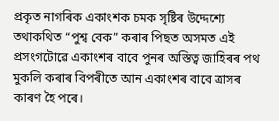প্ৰকৃত নাগৰিক একাংশক চমক সৃষ্টিৰ উদ্দেশ্যে তথাকথিত “পুশ্ব বেক” কৰাৰ পিছত অসমত এই প্ৰসংগটোৱে একাংশৰ বাবে পুনৰ অস্তিত্ব জাহিৰৰ পথ মুকলি কৰাৰ বিপৰীতে আন একাংশৰ বাবে ত্ৰাসৰ কাৰণ হৈ পৰে।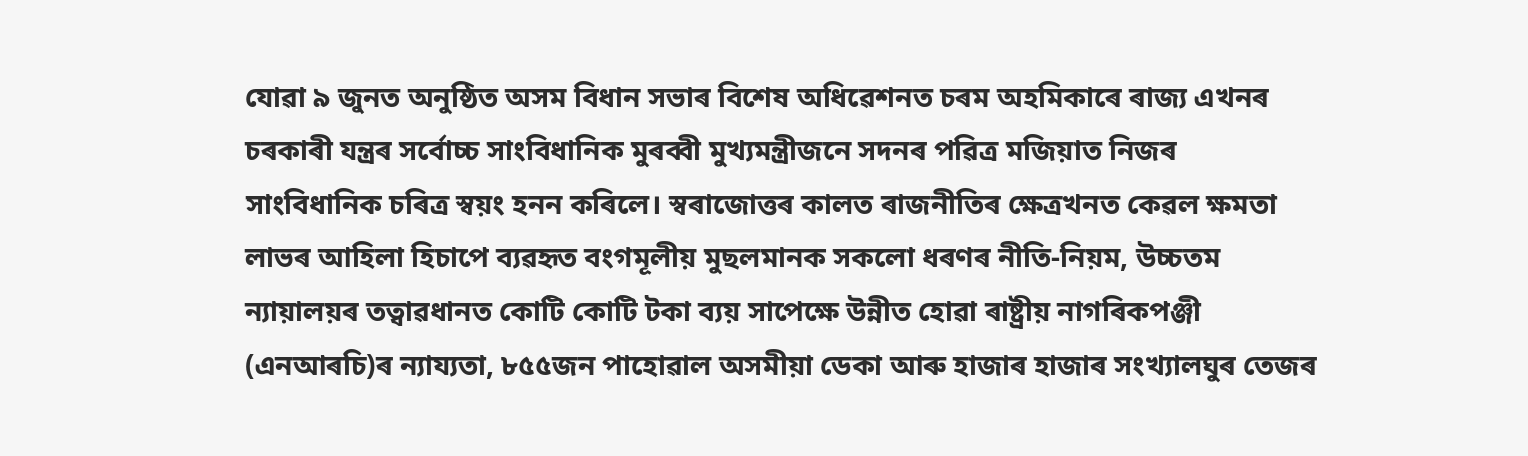যোৱা ৯ জুনত অনুষ্ঠিত অসম বিধান সভাৰ বিশেষ অধিৱেশনত চৰম অহমিকাৰে ৰাজ্য এখনৰ চৰকাৰী যন্ত্ৰৰ সৰ্বোচ্চ সাংবিধানিক মুৰব্বী মুখ্যমন্ত্ৰীজনে সদনৰ পৱিত্ৰ মজিয়াত নিজৰ সাংবিধানিক চৰিত্ৰ স্বয়ং হনন কৰিলে। স্বৰাজোত্তৰ কালত ৰাজনীতিৰ ক্ষেত্ৰখনত কেৱল ক্ষমতা লাভৰ আহিলা হিচাপে ব্যৱহৃত বংগমূলীয় মুছলমানক সকলো ধৰণৰ নীতি-নিয়ম, উচ্চতম ন্যায়ালয়ৰ তত্বাৱধানত কোটি কোটি টকা ব্যয় সাপেক্ষে উন্নীত হোৱা ৰাষ্ট্ৰীয় নাগৰিকপঞ্জী (এনআৰচি)ৰ ন্যায্যতা, ৮৫৫জন পাহোৱাল অসমীয়া ডেকা আৰু হাজাৰ হাজাৰ সংখ্যালঘুৰ তেজৰ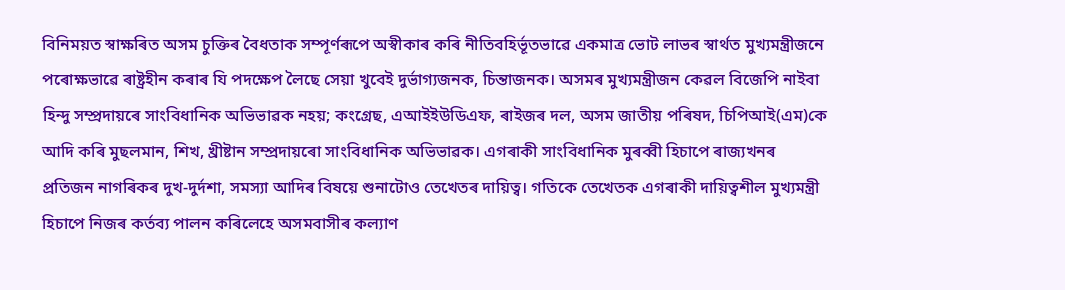বিনিময়ত স্বাক্ষৰিত অসম চুক্তিৰ বৈধতাক সম্পূৰ্ণৰূপে অস্বীকাৰ কৰি নীতিবহিৰ্ভূতভাৱে একমাত্ৰ ভোট লাভৰ স্বাৰ্থত মুখ্যমন্ত্ৰীজনে পৰোক্ষভাৱে ৰাষ্ট্ৰহীন কৰাৰ যি পদক্ষেপ লৈছে সেয়া খুবেই দুৰ্ভাগ্যজনক, চিন্তাজনক। অসমৰ মুখ্যমন্ত্ৰীজন কেৱল বিজেপি নাইবা হিন্দু সম্প্ৰদায়ৰে সাংবিধানিক অভিভাৱক নহয়; কংগ্ৰেছ, এআইইউডিএফ, ৰাইজৰ দল, অসম জাতীয় পৰিষদ, চিপিআই(এম)কে আদি কৰি মুছলমান, শিখ, খ্ৰীষ্টান সম্প্ৰদায়ৰো সাংবিধানিক অভিভাৱক। এগৰাকী সাংবিধানিক মুৰব্বী হিচাপে ৰাজ্যখনৰ প্ৰতিজন নাগৰিকৰ দুখ-দুৰ্দশা, সমস্যা আদিৰ বিষয়ে শুনাটোও তেখেতৰ দায়িত্ব। গতিকে তেখেতক এগৰাকী দায়িত্বশীল মুখ্যমন্ত্ৰী হিচাপে নিজৰ কৰ্তব্য পালন কৰিলেহে অসমবাসীৰ কল্যাণ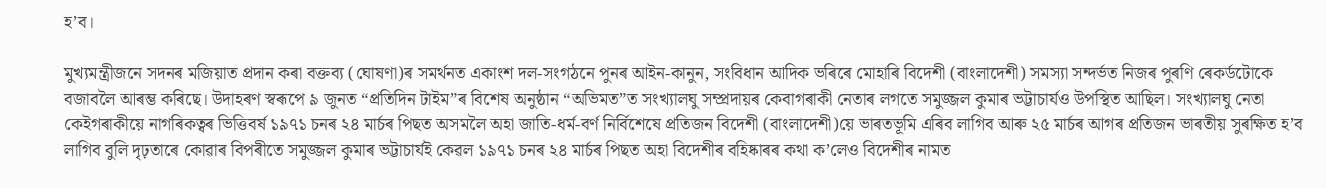হ’ব।

মুখ্যমন্ত্ৰীজনে সদনৰ মজিয়াত প্ৰদান কৰা বক্তব্য (ঘোষণা)ৰ সমৰ্থনত একাংশ দল-সংগঠনে পুনৰ আইন-কানুন, সংবিধান আদিক ভৰিৰে মোহাৰি বিদেশী (বাংলাদেশী) সমস্যা সন্দৰ্ভত নিজৰ পুৰণি ৰেকৰ্ডটোকে বজাবলৈ আৰম্ভ কৰিছে। উদাহৰণ স্বৰূপে ৯ জুনত “প্ৰতিদিন টাইম”ৰ বিশেষ অনুষ্ঠান “অভিমত”ত সংখ্যালঘু সম্প্ৰদায়ৰ কেবাগৰাকী নেতাৰ লগতে সমুজ্জল কুমাৰ ভট্টাচাৰ্যও উপস্থিত আছিল। সংখ্যালঘু নেতা কেইগৰাকীয়ে নাগৰিকত্বৰ ভিত্তিবৰ্ষ ১৯৭১ চনৰ ২৪ মাৰ্চৰ পিছত অসমলৈ অহা জাতি-ধৰ্ম-বৰ্ণ নিৰ্বিশেষে প্ৰতিজন বিদেশী (বাংলাদেশী)য়ে ভাৰতভূমি এৰিব লাগিব আৰু ২৫ মাৰ্চৰ আগৰ প্ৰতিজন ভাৰতীয় সুৰক্ষিত হ’ব লাগিব বুলি দৃঢ়তাৰে কোৱাৰ বিপৰীতে সমুজ্জল কুমাৰ ভট্টাচাৰ্যই কেৱল ১৯৭১ চনৰ ২৪ মাৰ্চৰ পিছত অহা বিদেশীৰ বহিষ্কাৰৰ কথা ক’লেও বিদেশীৰ নামত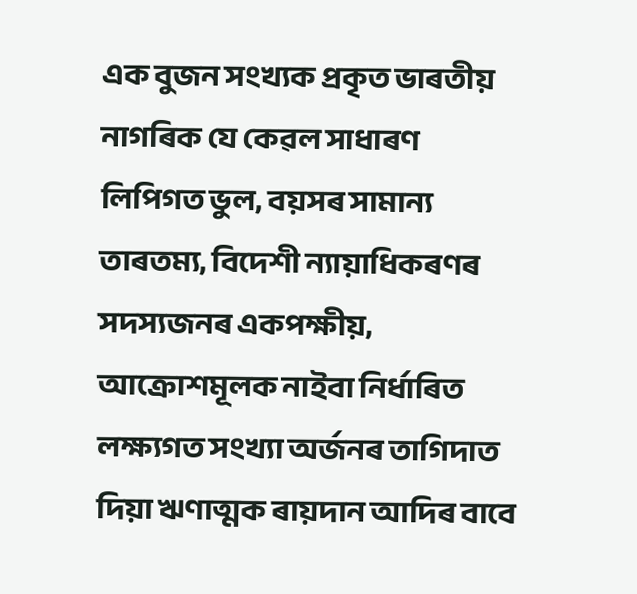এক বুজন সংখ্যক প্ৰকৃত ভাৰতীয় নাগৰিক যে কেৱল সাধাৰণ লিপিগত ভুল, বয়সৰ সামান্য তাৰতম্য, বিদেশী ন্যায়াধিকৰণৰ সদস্যজনৰ একপক্ষীয়, আক্ৰোশমূলক নাইবা নিৰ্ধাৰিত লক্ষ্যগত সংখ্যা অৰ্জনৰ তাগিদাত দিয়া ঋণাত্মক ৰায়দান আদিৰ বাবে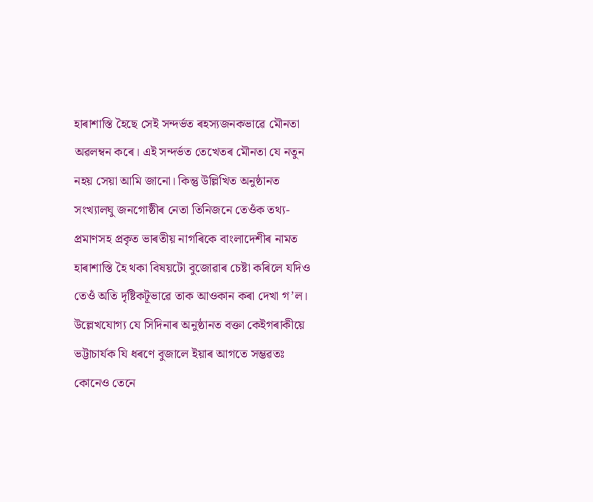হাৰাশাস্তি হৈছে সেই সন্দৰ্ভত ৰহস্যজনকভাৱে মৌনতা অৱলম্বন কৰে। এই সন্দৰ্ভত তেখেতৰ মৌনতা যে নতুন নহয় সেয়া আমি জানো। কিন্তু উল্লিখিত অনুষ্ঠানত সংখ্যালঘু জনগোষ্ঠীৰ নেতা তিনিজনে তেওঁক তথ্য-প্ৰমাণসহ প্ৰকৃত ভাৰতীয় নাগৰিকে বাংলাদেশীৰ নামত হাৰাশাস্তি হৈ থকা বিষয়টো বুজোৱাৰ চেষ্টা কৰিলে যদিও তেওঁ অতি দৃষ্টিকটূভাৱে তাক আওকান কৰা দেখা গ’ল। উল্লেখযোগ্য যে সিদিনাৰ অনুষ্ঠানত বক্তা কেইগৰাকীয়ে ভট্টাচাৰ্যক যি ধৰণে বুজালে ইয়াৰ আগতে সম্ভৱতঃ কোনেও তেনে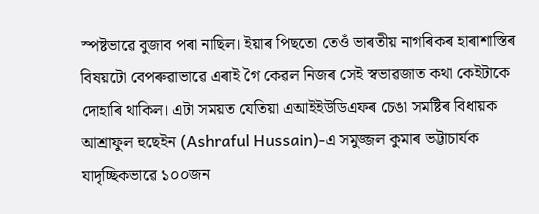স্পষ্টভাৱে বুজাব পৰা নাছিল। ইয়াৰ পিছতো তেওঁ ভাৰতীয় নাগৰিকৰ হাৰাশাস্তিৰ বিষয়টো বেপৰুৱাভাৱে এৰাই গৈ কেৱল নিজৰ সেই স্বভাৱজাত কথা কেইটাকে দোহাৰি থাকিল। এটা সময়ত যেতিয়া এআইইউডিএফৰ চেঙা সমষ্টিৰ বিধায়ক আশ্ৰাফুল হুছেইন (Ashraful Hussain)-এ সমুজ্জল কুমাৰ ভট্টাচাৰ্যক যাদৃচ্ছিকভাৱে ১০০জন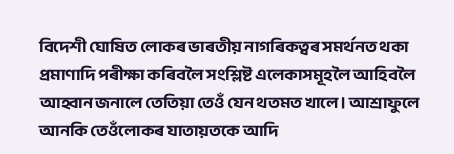বিদেশী ঘোষিত লোকৰ ভাৰতীয় নাগৰিকত্বৰ সমৰ্থনত থকা প্ৰমাণাদি পৰীক্ষা কৰিবলৈ সংশ্লিষ্ট এলেকাসমূহলৈ আহিবলৈ আহ্বান জনালে তেতিয়া তেওঁ যেন থতমত খালে। আশ্ৰাফুলে আনকি তেওঁলোকৰ যাতায়তকে আদি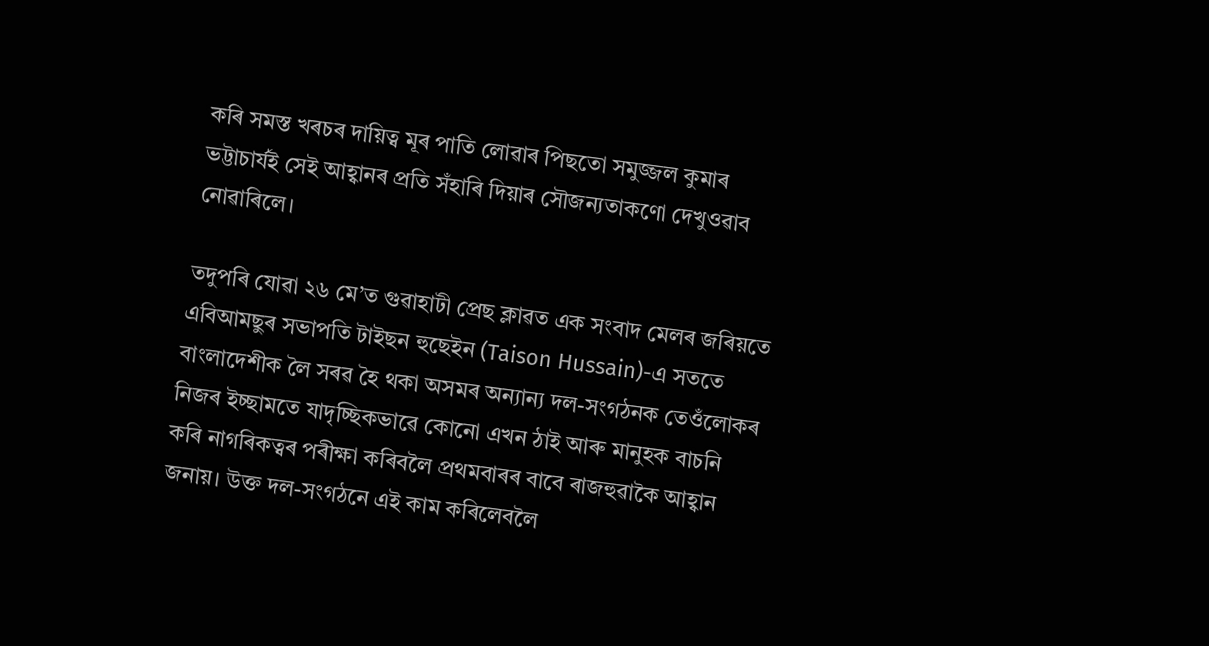কৰি সমস্ত খৰচৰ দায়িত্ব মূৰ পাতি লোৱাৰ পিছতো সমুজ্জল কুমাৰ ভট্টাচাৰ্যই সেই আহ্বানৰ প্ৰতি সঁহাৰি দিয়াৰ সৌজন্যতাকণো দেখুওৱাব নোৱাৰিলে।

তদুপৰি যোৱা ২৬ মে’ত গুৱাহাটী প্ৰেছ ক্লাৱত এক সংবাদ মেলৰ জৰিয়তে এবিআমছুৰ সভাপতি টাইছন হুছেইন (Taison Hussain)-এ সততে বাংলাদেশীক লৈ সৰৱ হৈ থকা অসমৰ অন্যান্য দল-সংগঠনক তেওঁলোকৰ নিজৰ ইচ্ছামতে যাদৃচ্ছিকভাৱে কোনো এখন ঠাই আৰু মানুহক বাচনি কৰি নাগৰিকত্বৰ পৰীক্ষা কৰিবলৈ প্ৰথমবাৰৰ বাবে ৰাজহুৱাকৈ আহ্বান জনায়। উক্ত দল-সংগঠনে এই কাম কৰিলেবলৈ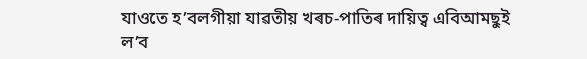যাওতে হ’বলগীয়া যাৱতীয় খৰচ-পাতিৰ দায়িত্ব এবিআমছুই ল’ব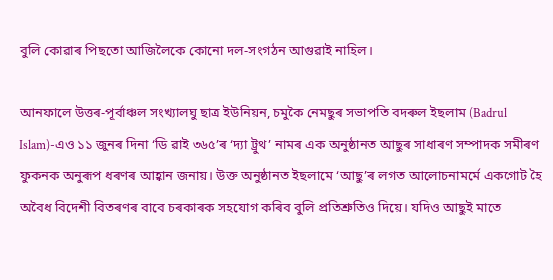বুলি কোৱাৰ পিছতো আজিলৈকে কোনো দল-সংগঠন আগুৱাই নাহিল।

আনফালে উত্তৰ-পূৰ্বাঞ্চল সংখ্যালঘু ছাত্ৰ ইউনিয়ন, চমুকৈ নেমছুৰ সভাপতি বদৰুল ইছলাম (Badrul Islam)-এও ১১ জুনৰ দিনা ‘ডি ৱাই ৩৬৫’ৰ ‘দ্যা ট্ৰুথ’ নামৰ এক অনুষ্ঠানত আছুৰ সাধাৰণ সম্পাদক সমীৰণ ফুকনক অনুৰূপ ধৰণৰ আহ্বান জনায়। উক্ত অনুষ্ঠানত ইছলামে ‘আছু’ৰ লগত আলোচনামৰ্মে একগোট হৈ অবৈধ বিদেশী বিতৰণৰ বাবে চৰকাৰক সহযোগ কৰিব বুলি প্ৰতিশ্ৰুতিও দিয়ে। যদিও আছুই মাতে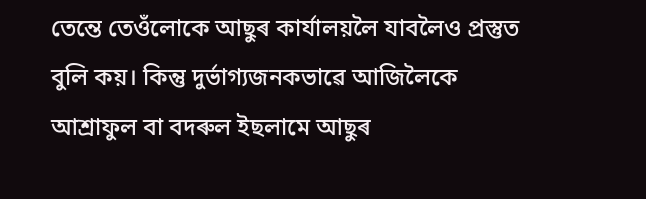তেন্তে তেওঁলোকে আছুৰ কাৰ্যালয়লৈ যাবলৈও প্ৰস্তুত বুলি কয়। কিন্তু দুৰ্ভাগ্যজনকভাৱে আজিলৈকে আশ্ৰাফুল বা বদৰুল ইছলামে আছুৰ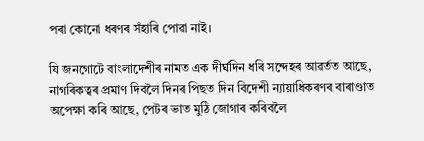পৰা কোনো ধৰণৰ সঁহাৰি পোৱা নাই।

যি জনগোটে বাংলাদেশীৰ নামত এক দীৰ্ঘদিন ধৰি সন্দেহৰ আৱৰ্তত আছে, নাগৰিকত্বৰ প্ৰমাণ দিবলৈ দিনৰ পিছত দিন বিদেশী ন্যায়াধিকৰণৰ বাৰাণ্ডাত অপেক্ষা কৰি আছে, পেটৰ ভাত মুঠি জোগাৰ কৰিবলৈ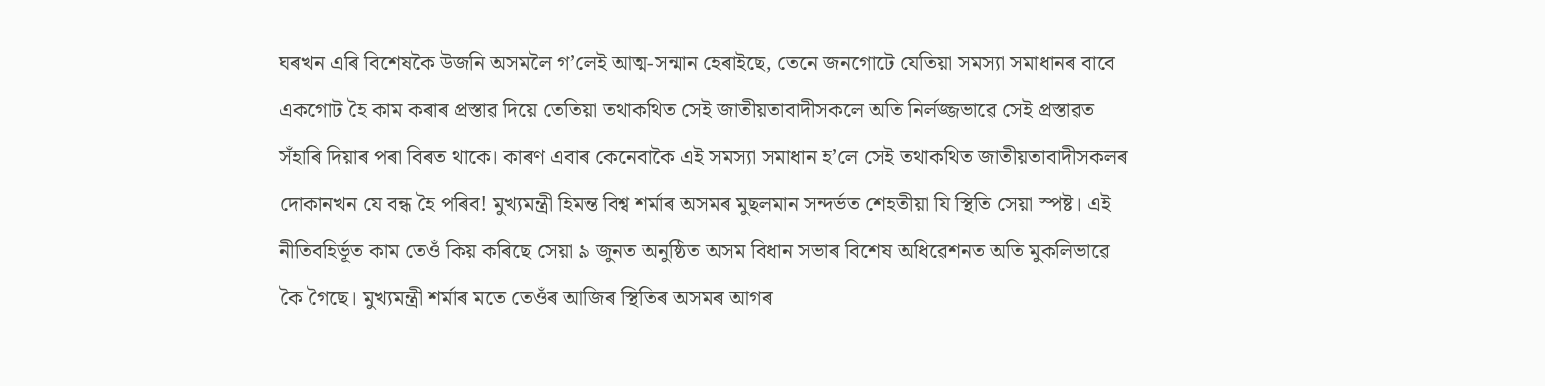ঘৰখন এৰি বিশেষকৈ উজনি অসমলৈ গ’লেই আত্ম-সন্মান হেৰাইছে, তেনে জনগোটে যেতিয়া সমস্যা সমাধানৰ বাবে একগোট হৈ কাম কৰাৰ প্ৰস্তাৱ দিয়ে তেতিয়া তথাকথিত সেই জাতীয়তাবাদীসকলে অতি নিৰ্লজ্জভাৱে সেই প্ৰস্তাৱত সঁহাৰি দিয়াৰ পৰা বিৰত থাকে। কাৰণ এবাৰ কেনেবাকৈ এই সমস্যা সমাধান হ’লে সেই তথাকথিত জাতীয়তাবাদীসকলৰ দোকানখন যে বন্ধ হৈ পৰিব! মুখ্যমন্ত্ৰী হিমন্ত বিশ্ব শৰ্মাৰ অসমৰ মুছলমান সন্দৰ্ভত শেহতীয়া যি স্থিতি সেয়া স্পষ্ট। এই নীতিবহিৰ্ভূত কাম তেওঁ কিয় কৰিছে সেয়া ৯ জুনত অনুষ্ঠিত অসম বিধান সভাৰ বিশেষ অধিৱেশনত অতি মুকলিভাৱে কৈ গৈছে। মুখ্যমন্ত্ৰী শৰ্মাৰ মতে তেওঁৰ আজিৰ স্থিতিৰ অসমৰ আগৰ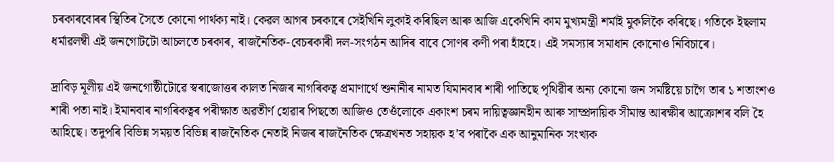চৰকাৰবোৰৰ স্থিতিৰ সৈতে কোনো পাৰ্থক্য নাই। কেৱল আগৰ চৰকাৰে সেইখিনি লুকাই কৰিছিল আৰু আজি একেখিনি কাম মুখ্যমন্ত্ৰী শৰ্মাই মুকলিকৈ কৰিছে। গতিকে ইছলাম ধৰ্মাৱলম্বী এই জনগোটটো আচলতে চৰকাৰ, ৰাজনৈতিক-বেচৰকাৰী দল-সংগঠন আদিৰ বাবে সোণৰ কণী পৰা হাঁহহে। এই সমস্যাৰ সমাধান কোনোও নিবিচাৰে।

দ্ৰাবিড় মূলীয় এই জনগোষ্ঠীটোৱে স্বৰাজোত্তৰ কালত নিজৰ নাগৰিকত্ব প্ৰমাণাৰ্থে শুনানীৰ নামত যিমানবাৰ শাৰী পাতিছে পৃথিৱীৰ অন্য কোনো জন সমষ্টিয়ে চাগৈ তাৰ ১ শতাংশও শাৰী পতা নাই। ইমানবাৰ নাগৰিকত্বৰ পৰীক্ষাত অৱতীৰ্ণ হোৱাৰ পিছতো আজিও তেওঁলোকে একাংশ চৰম দায়িত্বজ্ঞানহীন আৰু সাম্প্ৰদায়িক সীমান্ত আৰক্ষীৰ আক্ৰোশৰ বলি হৈ আহিছে। তদুপৰি বিভিন্ন সময়ত বিভিন্ন ৰাজনৈতিক নেতাই নিজৰ ৰাজনৈতিক ক্ষেত্ৰখনত সহায়ক হ’ব পৰাকৈ এক আনুমানিক সংখ্যক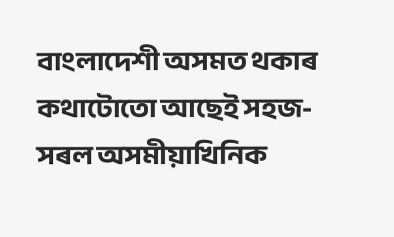বাংলাদেশী অসমত থকাৰ কথাটোতো আছেই সহজ-সৰল অসমীয়াখিনিক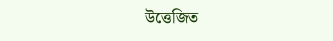উত্তেজিত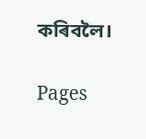কৰিবলৈ।

Pages